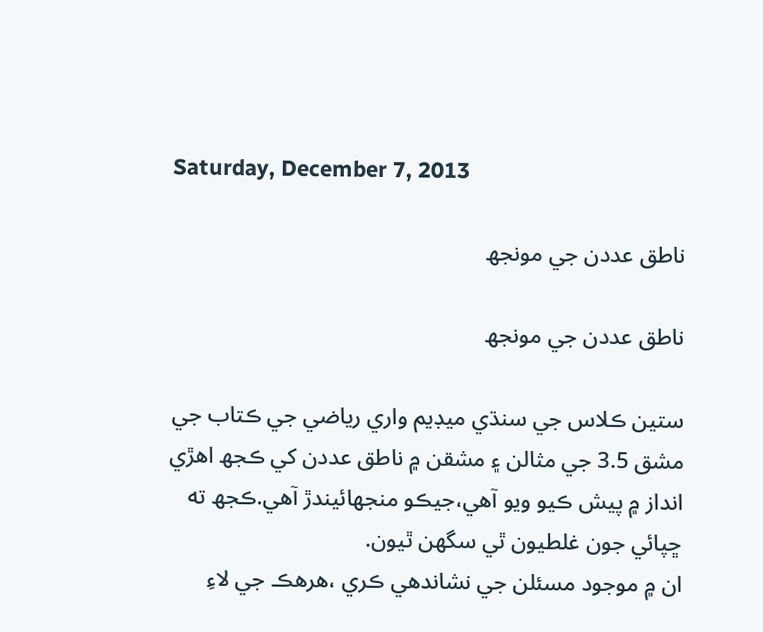Saturday, December 7, 2013

ناطق عددن جي مونجھ

ناطق عددن جي مونجھ

ستين ڪلاس جي سنڌي ميڊيم واري رياضي جي ڪتاب جي مشق 3.5 جي مثالن ۽ مشقن ۾ ناطق عددن کي ڪجھ اهڙي انداز ۾ پيش ڪيو ويو آهي،جيڪو منجھائيندڙ آهي.ڪجھ ته ڇپائي جون غلطيون ٿي سگھن ٿيون.
ان ۾ موجود مسئلن جي نشاندهي ڪري ،هرهڪ جي لاءِ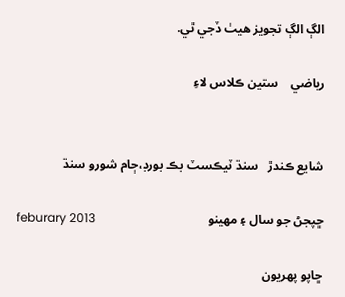الڳ الڳ تجويز هيٺ ڏجي ٿي.

رياضي    ستين ڪلاس لاءِ


شايع ڪندڙ   سنڌ ٽيڪسٽ بڪ بورڊ،ڄام شورو سنڌ

ڇپجڻ جو سال ۽ مهينو                                    feburary 2013

ڇاپو پهريون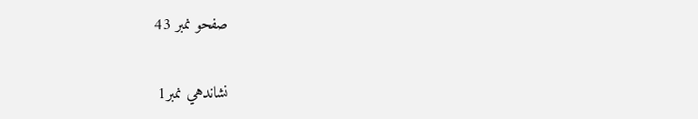صفحو نمبر 43


نشاندهي نمبر1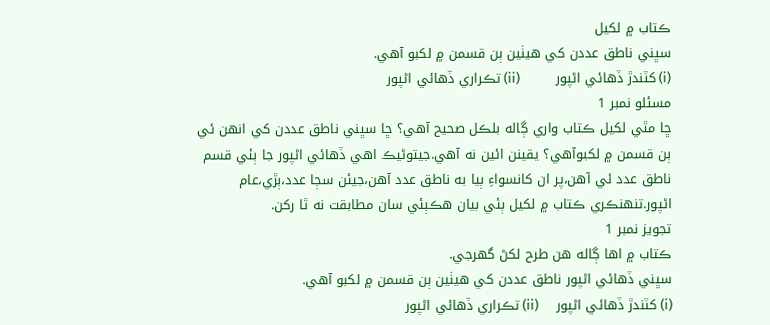ڪتاب ۾ لکيل
سڀني ناطق عددن کي هيٺين ٻن قسمن ۾ لکبو آهي.
(i) کٽندڙ ڏهائي اڻپور        (ii) تڪراري ڏهائي اڻپور
مسئلو نمبر 1
ڇا مٿي لکيل ڪتاب واري ڳاله بلڪل صحيح آهي؟ ڇا سڀني ناطق عددن کي انهن ئي ٻن قسمن ۾ لکبوآهي؟ يقينن ائين نه آهي.جيتوڻيڪ اهي ڏهائي اڻپور جا ٻئي قسم ناطق عدد ئي آهن،پر ان کانسواءِ ٻيا به ناطق عدد آهن،جيئن سڄا عدد،ٻڙي،عام اڻپور.تنهنڪري ڪتاب ۾ لکيل ٻئي بيان هڪٻئي سان مطابقت نه ٿا رکن.
تجويز نمبر 1
ڪتاب ۾ اها ڳاله هن طرح لکڻ گھرجي.
سڀني ڏهائي اڻپور ناطق عددن کي هيٺين ٻن قسمن ۾ لکبو آهي.
(i) کٽندڙ ڏهائي اڻپور    (ii) تڪراري ڏهائي اڻپور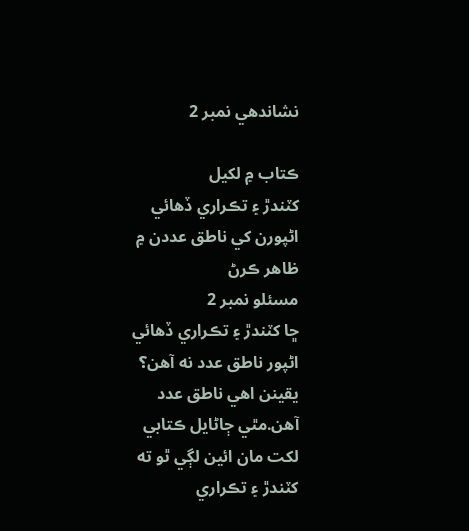نشاندهي نمبر 2

ڪتاب ۾ لکيل
کٽندڙ ۽ تڪراري ڏهائي اڻپورن کي ناطق عددن ۾ ظاهر ڪرڻ
مسئلو نمبر 2
ڇا کٽندڙ ۽ تڪراري ڏهائي اڻپور ناطق عدد نه آهن؟ يقينن اهي ناطق عدد آهن.مٿي ڄاڻايل ڪتابي لکت مان ائين لڳي ٿو ته کٽندڙ ۽ تڪراري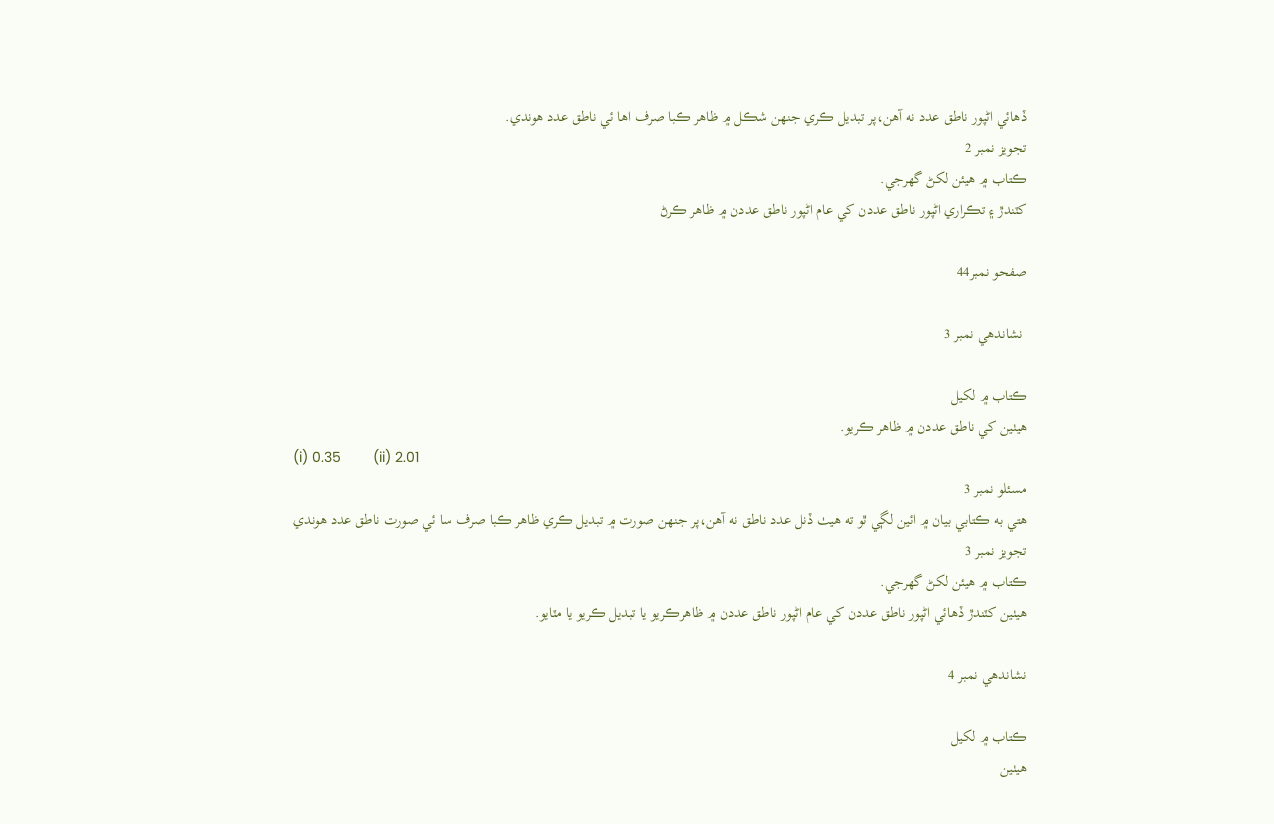ڏهائي اڻپور ناطق عدد نه آهن،پر تبديل ڪري جنهن شڪل ۾ ظاهر ڪبا صرف اها ئي ناطق عدد هوندي.
تجويز نمبر 2
ڪتاب ۾ هيئن لکڻ گھرجي.
کٽندڙ ۽ تڪراري اڻپور ناطق عددن کي عام اڻپور ناطق عددن ۾ ظاهر ڪرڻ

صفحو نمبر44

 نشاندهي نمبر 3

ڪتاب ۾ لکيل
هيٺين کي ناطق عددن ۾ ظاهر ڪريو.
(i) 0.35        (ii) 2.01
مسئلو نمبر 3
هتي به ڪتابي بيان ۾ ائين لڳي ٿو ته هيٺ ڏنل عدد ناطق نه آهن،پر جنهن صورت ۾ تبديل ڪري ظاهر ڪبا صرف سا ئي صورت ناطق عدد هوندي
تجويز نمبر 3
ڪتاب ۾ هيئن لکڻ گھرجي.
هيٺين کٽندڙ ڏهائي اڻپور ناطق عددن کي عام اڻپور ناطق عددن ۾ ظاهرڪريو يا تبديل ڪريو يا مٽايو.

نشاندهي نمبر 4

ڪتاب ۾ لکيل
هيٺين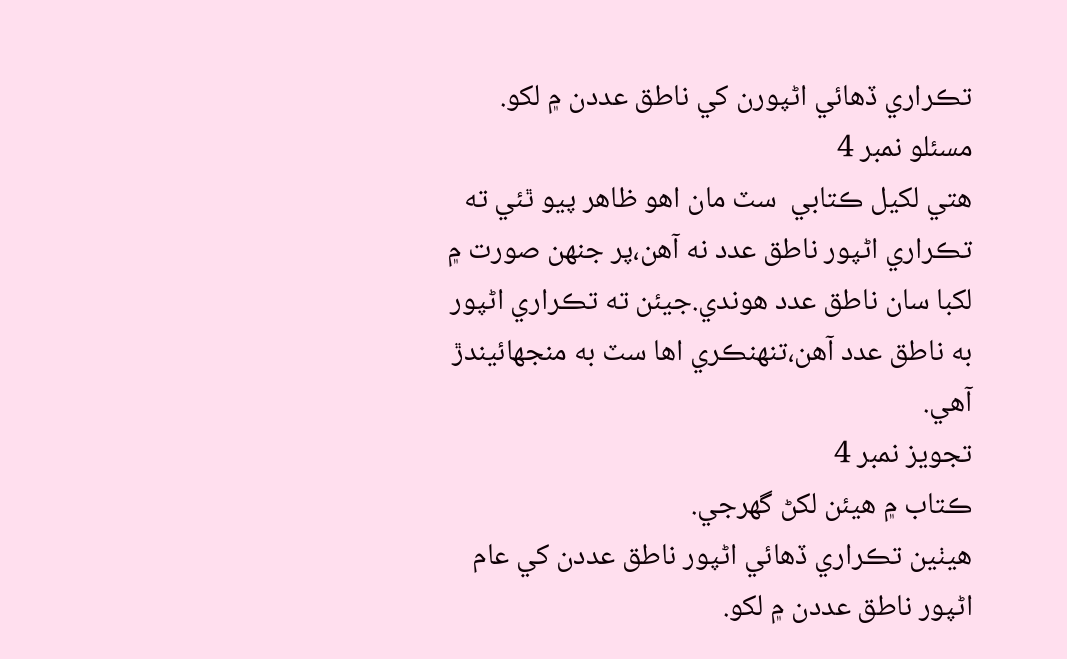تڪراري ڏهائي اڻپورن کي ناطق عددن ۾ لکو.
مسئلو نمبر 4
هتي لکيل ڪتابي  سٽ مان اهو ظاهر پيو ٿئي ته تڪراري اڻپور ناطق عدد نه آهن،پر جنهن صورت ۾  لکبا سان ناطق عدد هوندي.جيئن ته تڪراري اڻپور به ناطق عدد آهن،تنهنڪري اها سٽ به منجھائيندڙ آهي.
تجويز نمبر 4
ڪتاب ۾ هيئن لکڻ گھرجي.
هيٺين تڪراري ڏهائي اڻپور ناطق عددن کي عام اڻپور ناطق عددن ۾ لکو.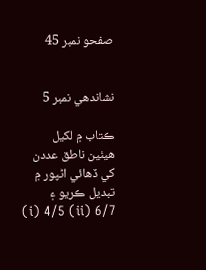صفحو نمبر 45


نشاندهي نمبر 5

ڪتاب ۾ لکيل
هيٺين ناطق عددن کي ڏهائي اڻپور ۾ تبديل ڪريو ۽
(i) 4/5 (ii) 6/7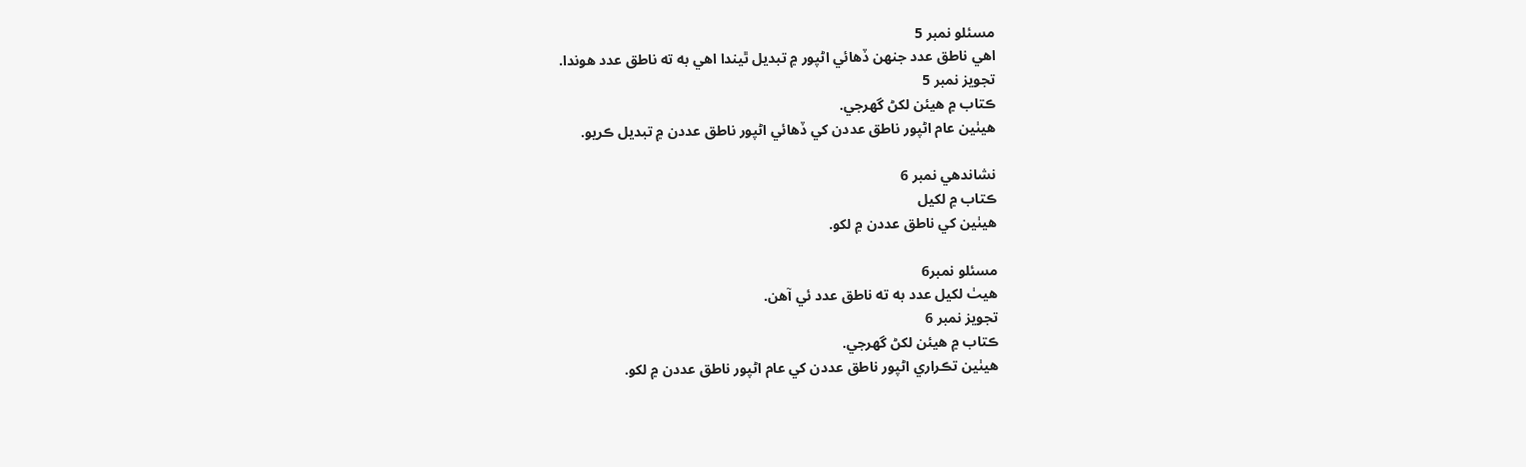مسئلو نمبر 5
اهي ناطق عدد جنهن ڏهائي اڻپور ۾ تبديل ٿيندا اهي به ته ناطق عدد هوندا.
تجويز نمبر 5
ڪتاب ۾ هيئن لکڻ گھرجي.
هيٺين عام اڻپور ناطق عددن کي ڏهائي اڻپور ناطق عددن ۾ تبديل ڪريو.

نشاندهي نمبر 6
ڪتاب ۾ لکيل
هيٺين کي ناطق عددن ۾ لکو.

مسئلو نمبر6
هيٺ لکيل عدد به ته ناطق عدد ئي آهن.
تجويز نمبر 6
ڪتاب ۾ هيئن لکڻ گھرجي.
هيٺين تڪراري اڻپور ناطق عددن کي عام اڻپور ناطق عددن ۾ لکو.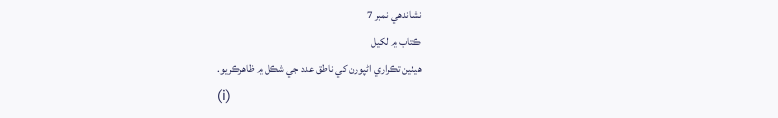نشاندهي نمبر 7
ڪتاب ۾ لکيل
هيٺين تڪراري اڻپورن کي ناطق عدد جي شڪل ۾ ظاهرڪريو.
(i)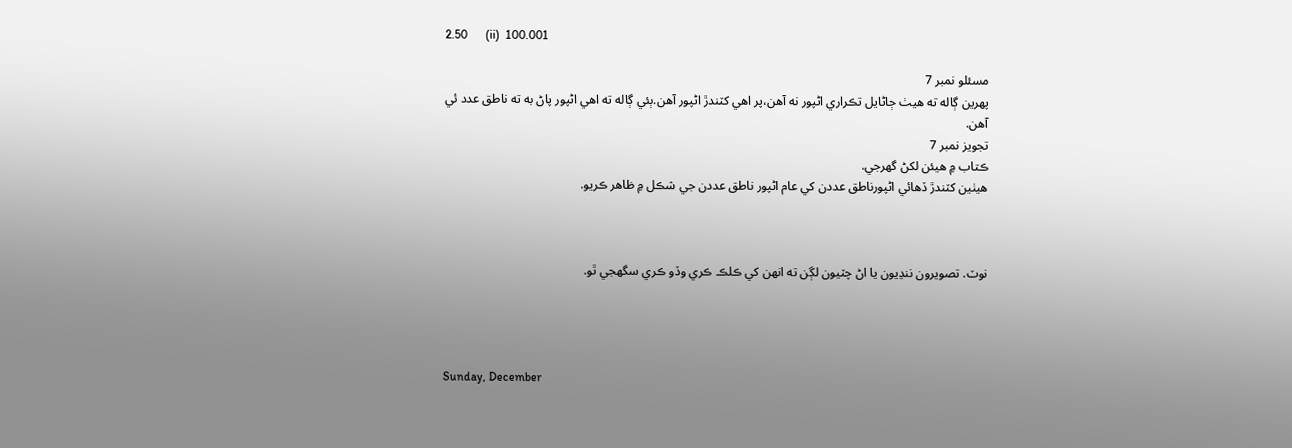2.50      (ii)  100.001

مسئلو نمبر 7
پهرين ڳاله ته هيٺ ڄاڻايل تڪراري اڻپور نه آهن،پر اهي کٽندڙ اڻپور آهن.ٻئي ڳاله ته اهي اڻپور پاڻ به ته ناطق عدد ئي آهن.
تجويز نمبر 7
ڪتاب ۾ هيئن لکڻ گھرجي.
هيٺين کٽندڙ ڏهائي اڻپورناطق عددن کي عام اڻپور ناطق عددن جي شڪل ۾ ظاهر ڪريو.



نوٽ. تصويرون ننڍيون يا اڻ چٽيون لڳن ته انهن کي ڪلڪ ڪري وڏو ڪري سگھجي ٿو.




Sunday, December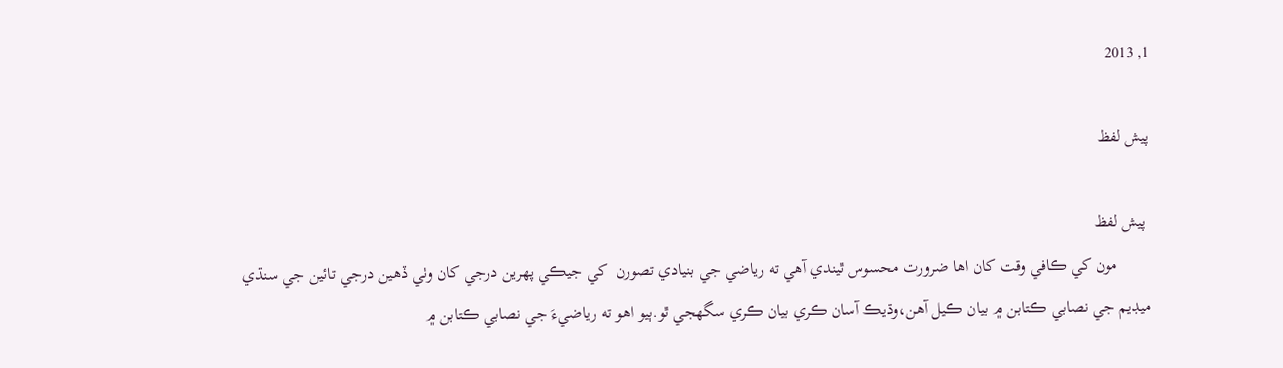1, 2013

پيش لفظ

 پيش لفظ
        مون کي ڪافي وقت کان اها ضرورت محسوس ٿيندي آهي ته رياضي جي بنيادي تصورن  کي جيڪي پهرين درجي کان وٺي ڏهين درجي تائين جي سنڌي ميڊيم جي نصابي ڪتابن ۾ بيان ڪيل آهن،وڌيڪ آسان ڪري بيان ڪري سگھجي ٿو.ٻيو اهو ته رياضيءَ جي نصابي ڪتابن ۾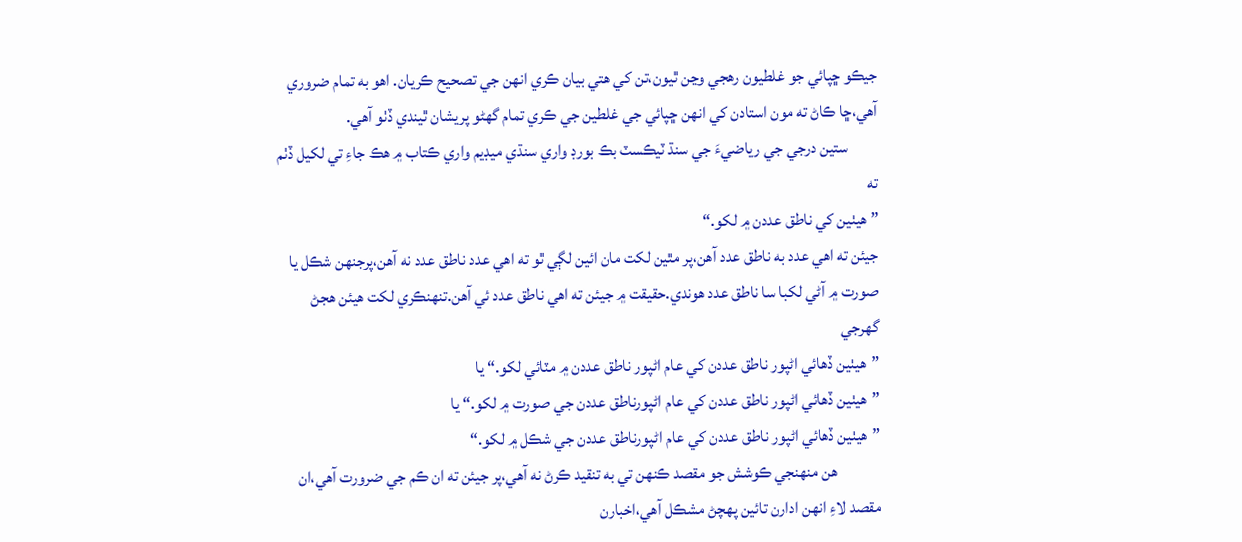جيڪو ڇپائي جو غلطيون رهجي وڃن ٿيون،تن کي هتي بيان ڪري انهن جي تصحيح ڪريان. اهو به تمام ضروري آهي،ڇا ڪاڻ ته مون استادن کي انهن ڇپائي جي غلطين جي ڪري تمام گھڻو پريشان ٿيندي ڏٺو آهي.
         ستين درجي جي رياضيءَ جي سنڌ ٽيڪسٽ بڪ بورڊ واري سنڌي ميڊيم واري ڪتاب ۾ هڪ جاءِ تي لکيل ڏٺم ته
” هيٺين کي ناطق عددن ۾ لکو.“
جيئن ته اهي عدد به ناطق عدد آهن،پر مٿين لکت مان ائين لڳي ٿو ته اهي عدد ناطق عدد نه آهن،پرجنهن شڪل يا صورت ۾ آڻي لکبا سا ناطق عدد هوندي.حقيقت ۾ جيئن ته اهي ناطق عدد ئي آهن.تنهنڪري لکت هيئن هجڻ گھرجي
”هيٺين ڏهائي اڻپور ناطق عددن کي عام اڻپور ناطق عددن ۾ مٽائي لکو.“ يا
”هيٺين ڏهائي اڻپور ناطق عددن کي عام اڻپورناطق عددن جي صورت ۾ لکو.“ يا
”هيٺين ڏهائي اڻپور ناطق عددن کي عام اڻپورناطق عددن جي شڪل ۾ لکو.“
             هن منهنجي ڪوشش جو مقصد ڪنهن تي به تنقيد ڪرڻ نه آهي،پر جيئن ته ان ڪم جي ضرورت آهي،ان مقصد لاءِ انهن ادارن تائين پهچڻ مشڪل آهي،اخبارن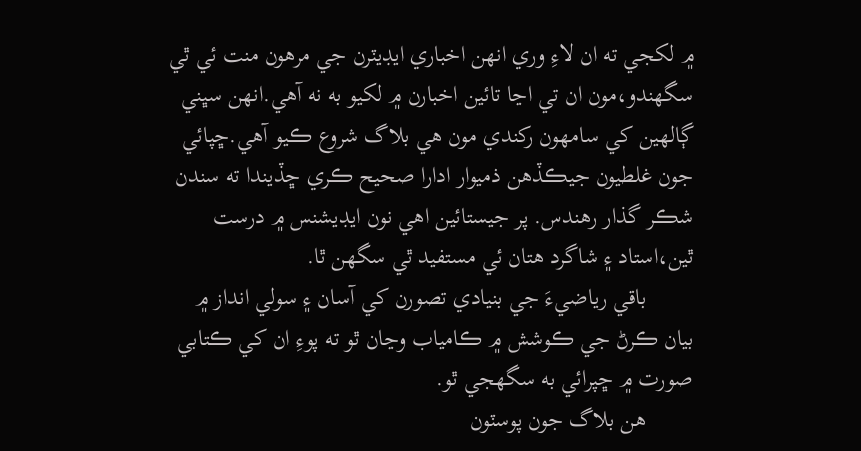۾ لکجي ته ان لاءِ وري انهن اخباري ايڊيٽرن جي مرهون منت ئي ٿي سگھندو،مون ان تي اڃا تائين اخبارن ۾ لکيو به نه آهي.انهن سڀني ڳالهين کي سامهون رکندي مون هي بلاگ شروع ڪيو آهي.ڇپائي جون غلطيون جيڪڏهن ذميوار ادارا صحيح ڪري ڇڏيندا ته سندن شڪر گذار رهندس. پر جيستائين اهي نون ايڊيشنس ۾ درست ٿين،استاد ۽ شاگرد هتان ئي مستفيد ٿي سگھن ٿا.
        باقي رياضيءَ جي بنيادي تصورن کي آسان ۽ سولي انداز ۾ بيان ڪرڻ جي ڪوشش ۾ ڪامياب وڃان ٿو ته پوءِ ان کي ڪتابي صورت ۾ ڇپرائي به سگھجي ٿو.
        هن بلاگ جون پوسٽون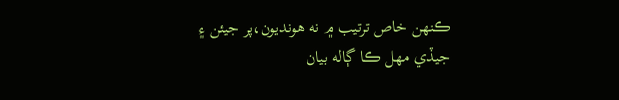ڪنهن خاص ترتيب ۾ نه هونديون،پر جيئن ۽ جيڏي مهل ڪا ڳاله بيان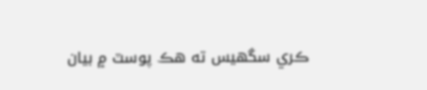ڪري سگھيس ته هڪ پوسٽ ۾ بيان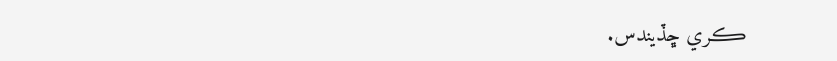ڪري ڇڏيندس.